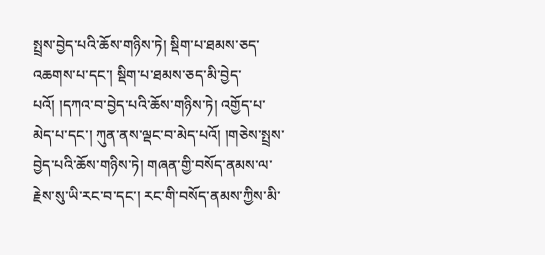སྤྲས་བྱེད་པའི་ཆོས་གཉིས་ཏེ། སྡིག་པ་ཐམས་ཅད་འཆགས་པ་དང་། སྡིག་པ་ཐམས་ཅད་མི་བྱེད་པའོ། །དཀའ་བ་བྱེད་པའི་ཆོས་གཉིས་ཏེ། འགྱོད་པ་མེད་པ་དང་། ཀུན་ནས་ལྡང་བ་མེད་པའོ། །གཅེས་སྤྲས་བྱེད་པའི་ཆོས་གཉིས་ཏེ། གཞན་གྱི་བསོད་ནམས་ལ་རྗེས་སུ་ཡི་རང་བ་དང་། རང་གི་བསོད་ནམས་ཀྱིས་མི་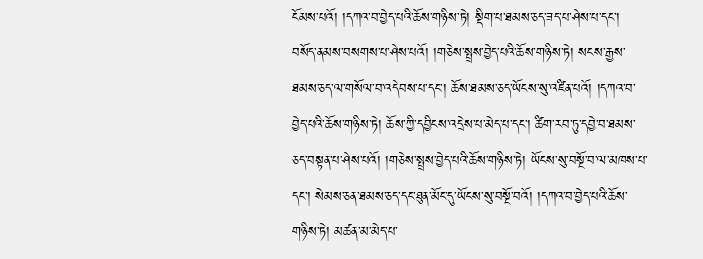ངོམས་པའོ། །དཀའ་བ་བྱེད་པའི་ཆོས་གཉིས་ཏེ། སྡིག་པ་ཐམས་ཅད་ཟད་པ་ཤེས་པ་དང་། བསོད་ནམས་བསགས་པ་ཤེས་པའོ། །གཅེས་སྤྲས་བྱེད་པའི་ཆོས་གཉིས་ཏེ། སངས་རྒྱས་ཐམས་ཅད་ལ་གསོལ་བ་འདེབས་པ་དང་། ཆོས་ཐམས་ཅད་ཡོངས་སུ་འཛིན་པའོ། །དཀའ་བ་བྱེད་པའི་ཆོས་གཉིས་ཏེ། ཆོས་ཀྱི་དབྱིངས་འདྲེས་པ་མེད་པ་དང་། ཚིག་རབ་ཏུ་དབྱེ་བ་ཐམས་ཅད་བསྟན་པ་ཤེས་པའོ། །གཅེས་སྤྲས་བྱེད་པའི་ཆོས་གཉིས་ཏེ། ཡོངས་སུ་བསྔོ་བ་ལ་མཁས་པ་དང་། སེམས་ཅན་ཐམས་ཅད་དང་ཐུན་མོང་དུ་ཡོངས་སུ་བསྔོ་བའོ། །དཀའ་བ་བྱེད་པའི་ཆོས་གཉིས་ཏེ། མཚན་མ་མེད་པ་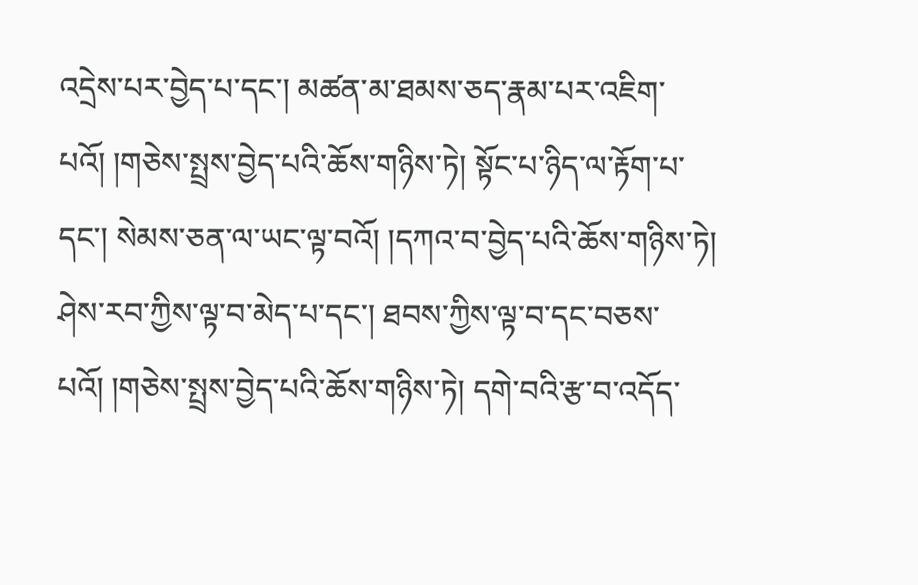འདྲེས་པར་བྱེད་པ་དང་། མཚན་མ་ཐམས་ཅད་རྣམ་པར་འཇིག་པའོ། །གཅེས་སྤྲས་བྱེད་པའི་ཆོས་གཉིས་ཏེ། སྟོང་པ་ཉིད་ལ་རྟོག་པ་དང་། སེམས་ཅན་ལ་ཡང་ལྟ་བའོ། །དཀའ་བ་བྱེད་པའི་ཆོས་གཉིས་ཏེ། ཤེས་རབ་ཀྱིས་ལྟ་བ་མེད་པ་དང་། ཐབས་ཀྱིས་ལྟ་བ་དང་བཅས་པའོ། །གཅེས་སྤྲས་བྱེད་པའི་ཆོས་གཉིས་ཏེ། དགེ་བའི་རྩ་བ་འདོད་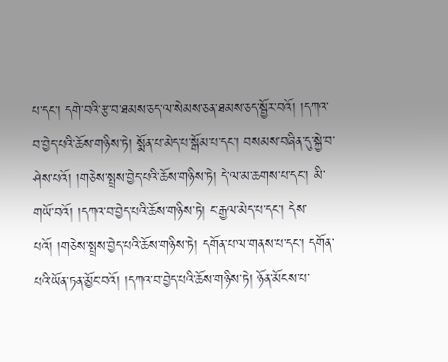པ་དང་། དགེ་བའི་རྩ་བ་ཐམས་ཅད་ལ་སེམས་ཅན་ཐམས་ཅད་སྦྱོར་བའོ། །དཀའ་བ་བྱེད་པའི་ཆོས་གཉིས་ཏེ། སྨོན་པ་མེད་པ་སྒོམ་པ་དང་། བསམས་བཞིན་དུ་སྐྱེ་བ་ཤེས་པའོ། །གཅེས་སྤྲས་བྱེད་པའི་ཆོས་གཉིས་ཏེ། དེ་ལ་མ་ཆགས་པ་དང་། མི་གཡོ་བའོ། །དཀའ་བ་བྱེད་པའི་ཆོས་གཉིས་ཏེ། ང་རྒྱལ་མེད་པ་དང་། དེས་པའོ། །གཅེས་སྤྲས་བྱེད་པའི་ཆོས་གཉིས་ཏེ། དགོན་པ་ལ་གནས་པ་དང་། དགོན་པའི་ཡོན་ཏན་མྱོང་བའོ། །དཀའ་བ་བྱེད་པའི་ཆོས་གཉིས་ཏེ། ཉོན་མོངས་པ་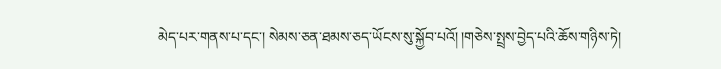མེད་པར་གནས་པ་དང་། སེམས་ཅན་ཐམས་ཅད་ཡོངས་སུ་སྐྱོབ་པའོ། །གཅེས་སྤྲས་བྱེད་པའི་ཆོས་གཉིས་ཏེ།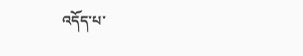འདོད་པ་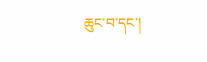ཆུང་བ་དང་།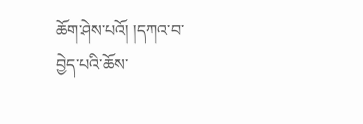ཆོག་ཤེས་པའོ། །དཀའ་བ་བྱེད་པའི་ཆོས་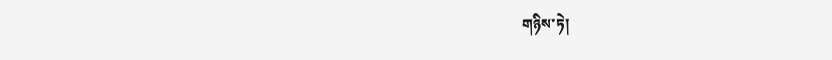གཉིས་ཏེ།